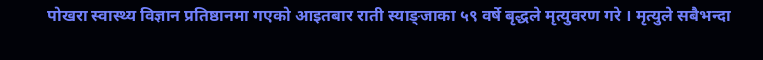पोखरा स्वास्थ्य विज्ञान प्रतिष्ठानमा गएको आइतबार राती स्याङ्जाका ५९ वर्षे बृद्धले मृत्युवरण गरे । मृत्युले सबैभन्दा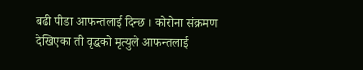बढी पीडा आफन्तलाई दिन्छ । कोरोना संक्रमण देखिएका ती वृद्धको मृत्युले आफन्तलाई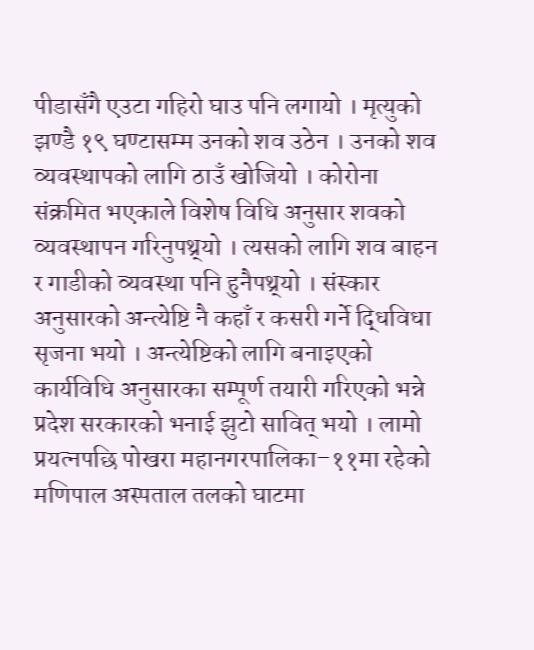पीडासँगै एउटा गहिरो घाउ पनि लगायो । मृत्युको झण्डै १९ घण्टासम्म उनको शव उठेन । उनको शव व्यवस्थापको लागि ठाउँ खोजियो । कोरोना संक्रमित भएकाले विशेष विधि अनुसार शवको व्यवस्थापन गरिनुपथ्र्यो । त्यसको लागि शव बाहन र गाडीको व्यवस्था पनि हुनैपथ्र्यो । संस्कार अनुसारको अन्त्येष्टि नै कहाँ र कसरी गर्ने द्धिविधा सृजना भयो । अन्त्येष्टिको लागि बनाइएको कार्यविधि अनुसारका सम्पूर्ण तयारी गरिएको भन्ने प्रदेश सरकारको भनाई झुटो सावित् भयो । लामो प्रयत्नपछि पोखरा महानगरपालिका–११मा रहेको मणिपाल अस्पताल तलको घाटमा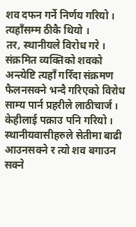शव दफन गर्ने निर्णय गरियो । त्यहाँसम्म ठीकै थियो ।
तर, स्थानीयले विरोध गरे । संक्रमित व्यक्तिको शवको अन्त्येष्टि त्यहाँ गरिँदा संक्रमण फैलनसक्ने भन्दै गरिएको विरोध साम्य पार्न प्रहरीले लाठीचार्ज । केहीलाई पक्राउ पनि गरियो । स्थानीयवासीहरुले सेतीमा बाढी आउनसक्ने र त्यो शव बगाउन सक्ने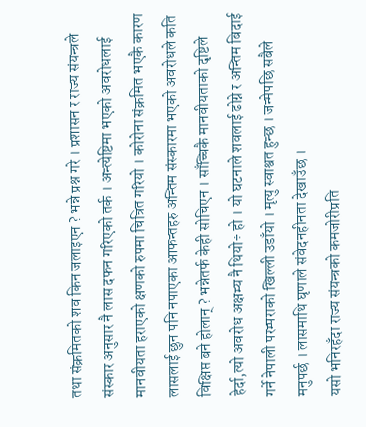तथा संक्रमितको शव किन जलाइएन ? भन्ने प्रश्न गरे । प्रशासन र राज्य संयन्त्रले संस्कार अनुसार नै लास दफन गरिएको तर्क । अन्त्येष्टिमा भएको अवरोधलाई मानवीयता हराएको क्षणको रुपमा चित्रित गरियो । कोरोना संक्रमित भएकै कारण लासलाई छुन पनि नपाएका आफन्तहरु अन्तिम संस्कारमा भएको अवरोधले कति विक्षिप्त बने होलान् ? भन्नेतर्फ केही सोचिएन । साँच्चिकै मानवीयताको दृष्टिले हेर्दा,त्यो अवरोध अक्षम्य नै थियो÷ हो । यो घटनाले शवलाई ढोग्ने र अन्तिम बिदाई गर्ने नेपाली परम्पराको खिल्ली उडाँयो । मृत्यु स्वाश्वत हुन्छ । जन्मेपछि सबैले मनुपर्छ । लासमाथि घृणाले संवेदनहीनता देखाउँछ ।
यसो भनिरहँदा राज्य संयन्त्रको कमजोरीप्रति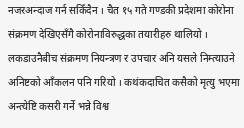नजरअन्दाज गर्न सकिँदैन । चैत १५ गते गण्डकी प्रदेशमा कोरोना संक्रमण देखिएसँगै कोरोनाविरुद्धका तयारीहरु थालियो । लकडाउनैबीच संक्रमण नियन्त्रण र उपचार अनि यसले निम्त्याउने अनिष्टको आँकलन पनि गरियो । कथंकदाचित कसैको मृत्यु भएमा अन्त्येष्टि कसरी गर्ने भन्ने विश्व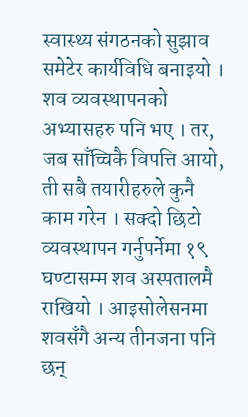स्वास्थ्य संगठनको सुझाव समेटेर कार्यविधि बनाइयो । शव व्यवस्थापनको अभ्यासहरु पनि भए । तर, जब साँच्चिकै विपत्ति आयो, ती सबै तयारीहरुले कुनै काम गरेन । सक्दो छिटो व्यवस्थापन गर्नुपर्नेमा १९ घण्टासम्म शव अस्पतालमै राखियो । आइसोलेसनमा शवसँगै अन्य तीनजना पनि छन्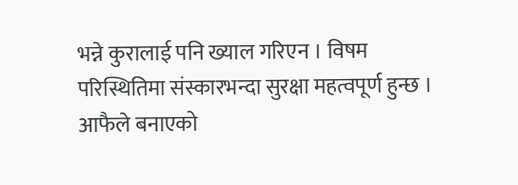भन्ने कुरालाई पनि ख्याल गरिएन । विषम परिस्थितिमा संस्कारभन्दा सुरक्षा महत्वपूर्ण हुन्छ । आफैले बनाएको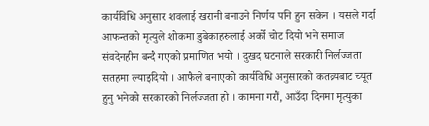कार्यविधि अनुसार शवलाई खरानी बनाउने निर्णय पनि हुन सकेन । यसले गर्दा आफन्तको मृत्युले शोकमा डुबेकाहरुलाई अर्को चोट दियो भने समाज संवदेनहीन बन्दै गएको प्रमाणित भयो । दुखद घटनाले सरकारी निर्लज्जता सतहमा ल्याइदियो । आफैले बनाएको कार्यविधि अनुसारको कतव्र्यबाट च्यूत हुनु भनेको सरकारको निर्लज्जता हो । कामना गरौं, आउँदा दिनमा मृत्युका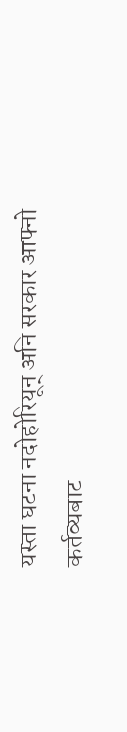यस्ता घटना नदोहोरियून् अनि सरकार आफ्नो कर्तव्यबाट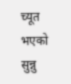च्यूत भएको सुन्नु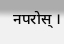नपरोस् ।